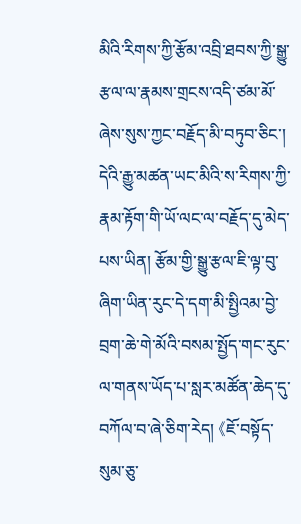མིའི་རིགས་ཀྱི་རྩོམ་འབྲི་ཐབས་ཀྱི་སྒྱུ་རྩལ་ལ་རྣམས་གྲངས་འདི་ཙམ་མོ་ཞེས་སུས་ཀྱང་བརྗོད་མི་བཏུབ་ཅིང་། དེའི་རྒྱུ་མཚན་ཡང་མིའི་ས་རིགས་ཀྱི་རྣམ་རྟོག་གི་ཡོ་ལང་ལ་བརྗོད་དུ་མེད་པས་ཡིན། རྩོམ་གྱི་སྒྱུ་རྩལ་ཇི་ལྟ་བུ་ཞིག་ཡིན་རུང་དེ་དག་མི་སྤྱིའམ་བྱེ་བྲག་ཆེ་གེ་མོའི་བསམ་སྤྱོད་གང་རུང་ལ་གནས་ཡོད་པ་སླར་མཚོན་ཆེད་དུ་བཀོལ་བ་ཞེ་ཅིག་རེད། 《ཇོ་བསྟོད་སུམ་ཅུ་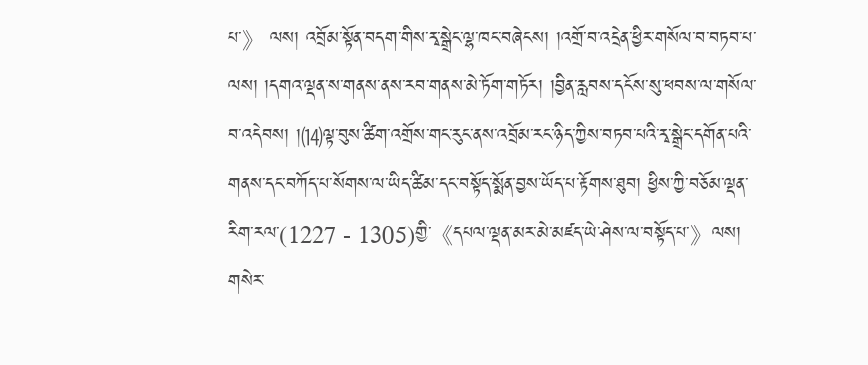པ་》 ལས། འབྲོམ་སྟོན་བདག་གིས་རྭ་སྒྲེང་ལྷ་ཁང་བཞེངས། །འགྲོ་བ་འདྲེན་ཕྱིར་གསོལ་བ་བཏབ་པ་ལས། །དགའ་ལྡན་ས་གནས་ནས་རབ་གནས་མེ་ཏོག་གཏོར། །བྱིན་རླབས་དངོས་སུ་ཕབས་ལ་གསོལ་བ་འདེབས། །⒁ལྟ་བུས་ཚིག་འགྲོས་གང་རུང་ནས་འབྲོམ་རང་ཉིད་ཀྱིས་བཏབ་པའི་རྭ་སྒྲེང་དགོན་པའི་གནས་དང་བཀོད་པ་སོགས་ལ་ཡིད་ཚིམ་དང་བསྟོད་སྨོན་བྱས་ཡོད་པ་རྟོགས་ཐུབ། ཕྱིས་ཀྱི་བཅོམ་ལྡན་རིག་རལ་(1227 - 1305)གྱི་《དཔལ་ལྡན་མར་མེ་མཛད་ཡེ་ཤེས་ལ་བསྟོད་པ་》ལས། གསེར་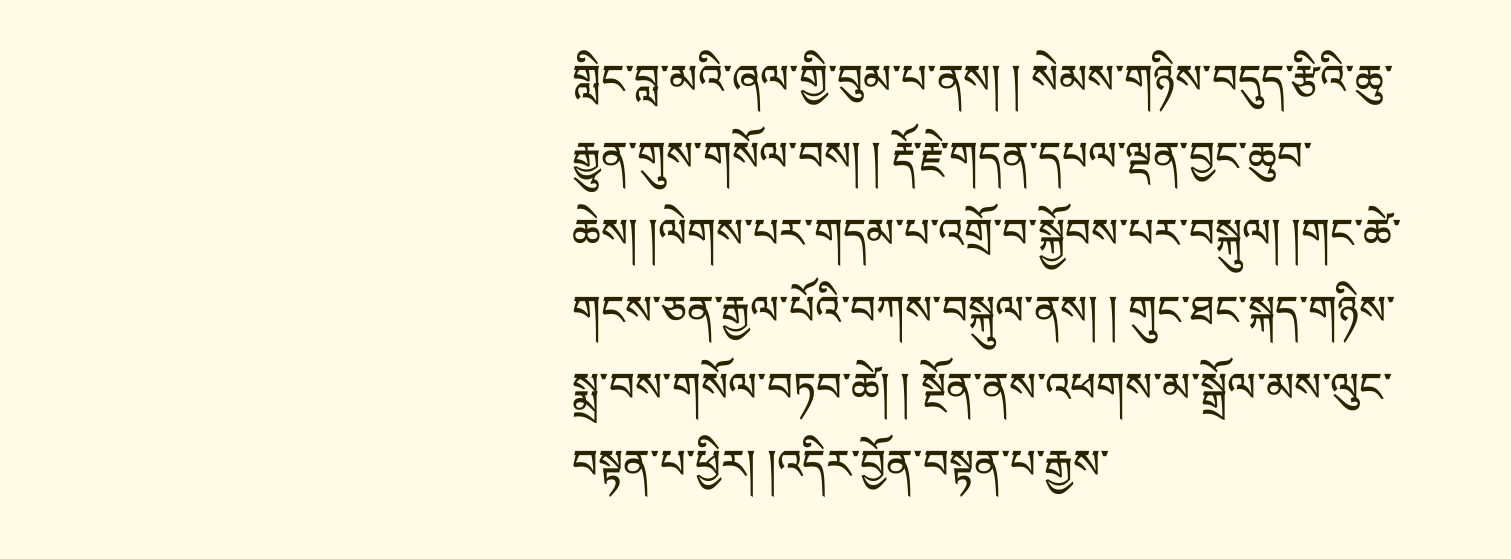གླིང་བླ་མའི་ཞལ་གྱི་བུམ་པ་ནས། ། སེམས་གཉིས་བདུད་རྩིའི་ཆུ་རྒྱུན་གུས་གསོལ་བས། ། རྡོ་རྗེ་གདན་དཔལ་ལྡན་བྱང་ཆུབ་ཆེས། །ལེགས་པར་གདམ་པ་འགྲོ་བ་སྐྱོབས་པར་བསྐུལ། །གང་ཚེ་གངས་ཅན་རྒྱལ་པོའི་བཀས་བསྐུལ་ནས། ། གུང་ཐང་སྐད་གཉིས་སྨྲ་བས་གསོལ་བཏབ་ཚེ། ། སྔོན་ནས་འཕགས་མ་སྒྲོལ་མས་ལུང་བསྟན་པ་ཕྱིར། །འདིར་བྱོན་བསྟན་པ་རྒྱས་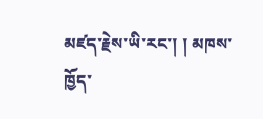མཛད་རྗེས་ཡི་རང་། ། མཁས་ཁྱོད་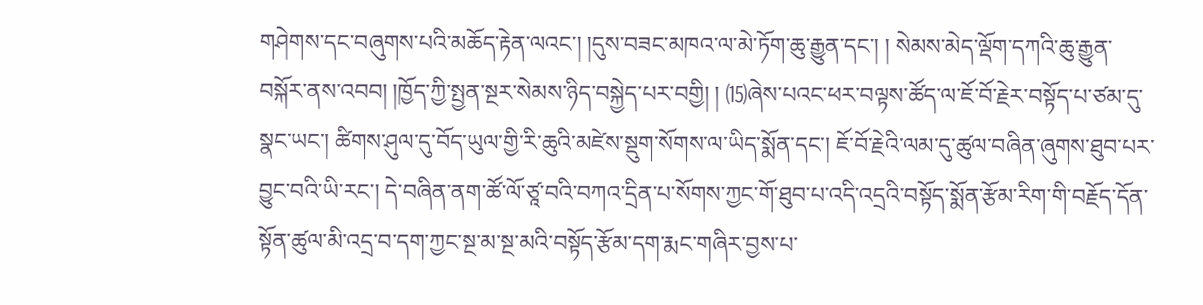གཤེགས་དང་བཞུགས་པའི་མཆོད་རྟེན་ལའང་། །དུས་བཟང་མཁའ་ལ་མེ་ཏོག་ཆུ་རྒྱུན་དང་། ། སེམས་མེད་ལྡོག་དཀའི་ཆུ་རྒྱུན་བསྐོར་ནས་འབབ། །ཁྱོད་ཀྱི་སྤྱན་སྔར་སེམས་ཉིད་བསྐྱེད་པར་བགྱི། ། ⒂ཞེས་པའང་ཕར་བལྟས་ཚོད་ལ་ཇོ་བོ་རྗེར་བསྟོད་པ་ཙམ་དུ་སྣང་ཡང་། ཚིགས་ཤུལ་དུ་བོད་ཡུལ་གྱི་རི་ཆུའི་མཛེས་སྡུག་སོགས་ལ་ཡིད་སྨོན་དང་། ཇོ་བོ་རྗེའི་ལམ་དུ་ཚུལ་བཞིན་ཞུགས་ཐུབ་པར་བྱུང་བའི་ཡི་རང་། དེ་བཞིན་ནག་ཚོ་ལོ་ཙཱ་བའི་བཀའ་དྲིན་པ་སོགས་ཀྱང་གོ་ཐུབ་པ་འདི་འདྲའི་བསྟོད་སྨོན་རྩོམ་རིག་གི་བརྗོད་དོན་སྟོན་ཚུལ་མི་འདྲ་བ་དག་ཀྱང་སྔ་མ་སྔ་མའི་བསྟོད་རྩོམ་དག་རྨང་གཞིར་བྱས་པ་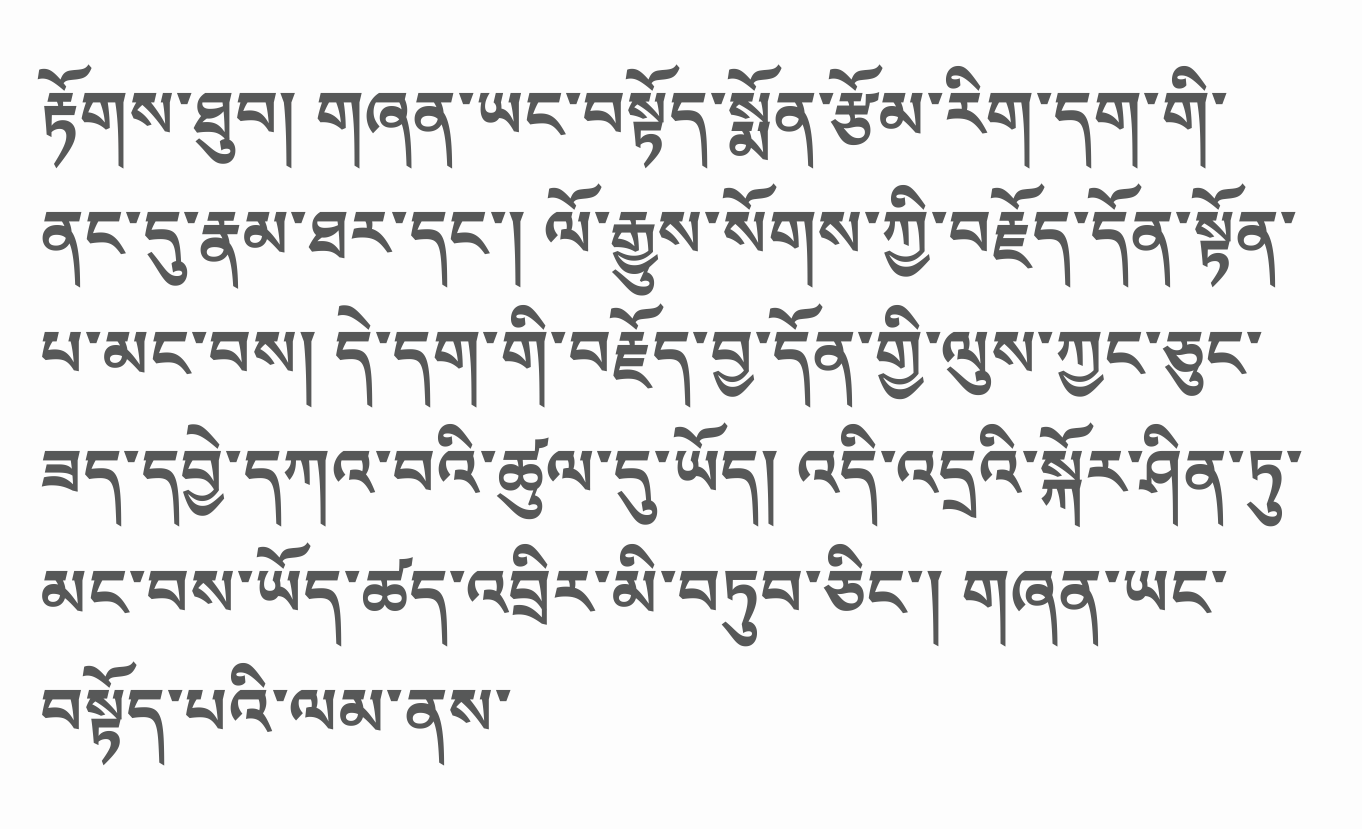རྟོགས་ཐུབ། གཞན་ཡང་བསྟོད་སྨོན་རྩོམ་རིག་དག་གི་ནང་དུ་རྣམ་ཐར་དང་། ལོ་རྒྱུས་སོགས་ཀྱི་བརྗོད་དོན་སྟོན་པ་མང་བས། དེ་དག་གི་བརྗོད་བྱ་དོན་གྱི་ལུས་ཀྱང་ཅུང་ཟད་དབྱེ་དཀའ་བའི་ཚུལ་དུ་ཡོད། འདི་འདྲའི་སྐོར་ཤིན་ཏུ་མང་བས་ཡོད་ཚད་འབྲིར་མི་བཏུབ་ཅིང་། གཞན་ཡང་བསྟོད་པའི་ལམ་ནས་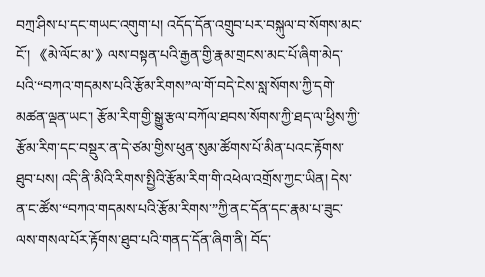བཀྲ་ཤིས་པ་དང་གཡང་འགུག་པ། འདོད་དོན་འགྲུབ་པར་བསྐུལ་བ་སོགས་མང་ངོ་། 《མེ་ལོང་མ་》ལས་བསྟན་པའི་རྒྱན་གྱི་རྣམ་གྲངས་མང་པོ་ཞིག་མེད་པའི་“བཀའ་གདམས་པའི་རྩོམ་རིགས”ལ་གོ་བདེ་ངེས་སླ་སོགས་ཀྱི་དགེ་མཚན་ལྡན་ཡང་། རྩོམ་རིག་གྱི་སྒྱུ་རྩལ་བཀོལ་ཐབས་སོགས་ཀྱི་ཐད་ལ་ཕྱིས་ཀྱི་རྩོམ་རིག་དང་བསྡུར་ན་དེ་ཙམ་གྱིས་ཕུན་སུམ་ཚོགས་པོ་མིན་པའང་རྟོགས་ཐུབ་པས། འདི་ནི་མིའི་རིགས་སྤྱིའི་རྩོམ་རིག་གི་འཕེལ་འགྲོས་ཀྱང་ཡིན། དེས་ན་ང་ཚོས་“བཀའ་གདམས་པའི་རྩོམ་རིགས་”ཀྱི་ནང་དོན་དང་རྣམ་པ་ཟུང་ལས་གསལ་པོར་རྟོགས་ཐུབ་པའི་གནད་དོན་ཞིག་ནི། བོད་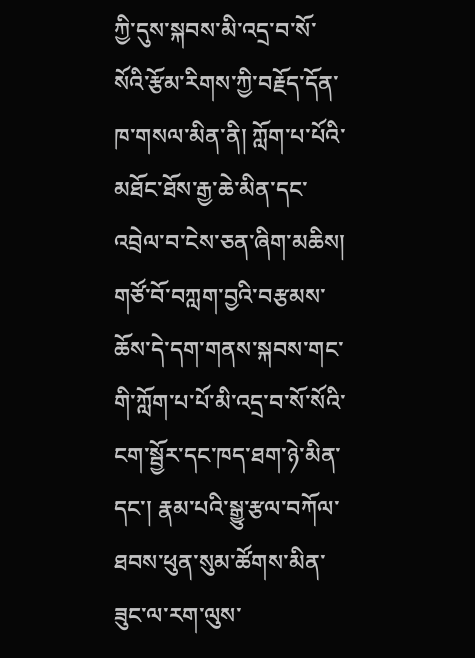ཀྱི་དུས་སྐབས་མི་འདྲ་བ་སོ་སོའི་རྩོམ་རིགས་ཀྱི་བརྗོད་དོན་ཁ་གསལ་མིན་ནི། ཀློག་པ་པོའི་མཐོང་ཐོས་རྒྱ་ཆེ་མིན་དང་འབྲེལ་བ་ངེས་ཅན་ཞིག་མཆིས། གཙོ་བོ་བཀླག་བྱའི་བརྩམས་ཆོས་དེ་དག་གནས་སྐབས་གང་གི་ཀློག་པ་པོ་མི་འདྲ་བ་སོ་སོའི་ངག་སྦྱོར་དང་ཁད་ཐག་ཉེ་མིན་དང་། རྣམ་པའི་སྒྱུ་རྩལ་བཀོལ་ཐབས་ཕུན་སུམ་ཚོགས་མིན་ཟུང་ལ་རག་ལུས་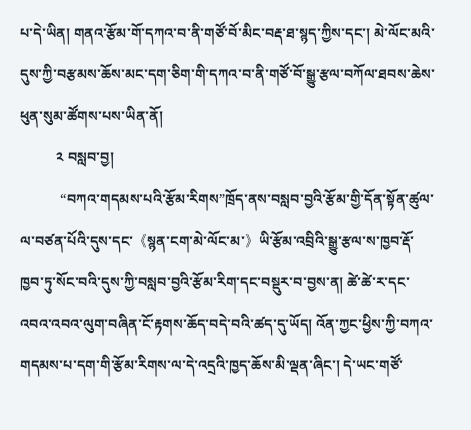པ་དེ་ཡིན། གནའ་རྩོམ་གོ་དཀའ་བ་ནི་གཙོ་བོ་མིང་བརྡ་ཐ་སྙད་ཀྱིས་དང་། མེ་ལོང་མའི་དུས་ཀྱི་བརྩམས་ཆོས་མང་དག་ཅིག་གི་དཀའ་བ་ནི་གཙོ་བོ་སྒྱུ་རྩལ་བཀོལ་ཐབས་ཆེས་ཕུན་སུམ་ཚོགས་པས་ཡིན་ནོ།
          ༢ བསླབ་བྱ།
           “བཀའ་གདམས་པའི་རྩོམ་རིགས”ཁྲོད་ནས་བསླབ་བྱའི་རྩོམ་གྱི་དོན་སྟོན་ཚུལ་ལ་བཙན་པོའི་དུས་དང་《སྙན་ངག་མེ་ལོང་མ་》ཡི་རྩོམ་འབྲིའི་སྒྱུ་རྩལ་ས་ཁྱབ་རྡོ་ཁྱབ་ཏུ་སོང་བའི་དུས་ཀྱི་བསླབ་བྱའི་རྩོམ་རིག་དང་བསྡུར་བ་བྱས་ན། ཚེ་ཚེ་ར་དང་འབའ་འབའ་ལུག་བཞིན་ངོ་རྟགས་ཆོད་བདེ་བའི་ཚད་དུ་ཡོད། འོན་ཀྱང་ཕྱིས་ཀྱི་བཀའ་གདམས་པ་དག་གི་རྩོམ་རིགས་ལ་དེ་འདྲའི་ཁྱད་ཆོས་མི་ལྡན་ཞིང་། དེ་ཡང་གཙོ་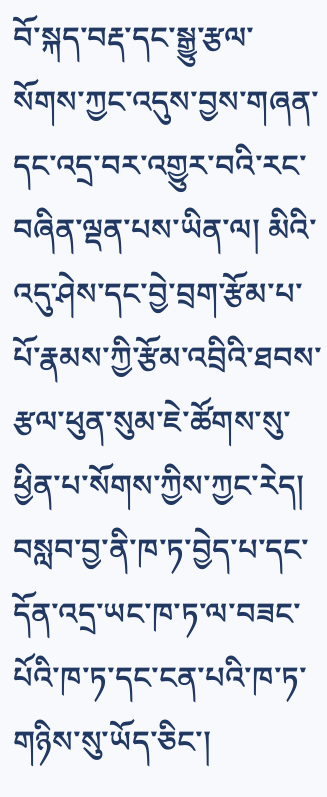བོ་སྐད་བརྡ་དང་སྒྱུ་རྩལ་སོགས་ཀྱང་འདུས་བྱས་གཞན་དང་འདྲ་བར་འགྱུར་བའི་རང་བཞིན་ལྡན་པས་ཡིན་ལ། མིའི་འདུ་ཤེས་དང་བྱེ་བྲག་རྩོམ་པ་པོ་རྣམས་ཀྱི་རྩོམ་འབྲིའི་ཐབས་རྩལ་ཕུན་སུམ་ཇེ་ཚོགས་སུ་ཕྱིན་པ་སོགས་ཀྱིས་ཀྱང་རེད། བསླབ་བྱ་ནི་ཁ་ཏ་བྱེད་པ་དང་དོན་འདྲ་ཡང་ཁ་ཏ་ལ་བཟང་པོའི་ཁ་ཏ་དང་ངན་པའི་ཁ་ཏ་གཉིས་སུ་ཡོད་ཅིང་།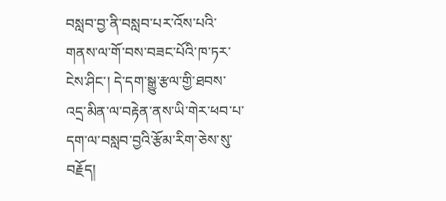བསླབ་བྱ་ནི་བསླབ་པར་འོས་པའི་གནས་ལ་གོ་བས་བཟང་པོའི་ཁ་ཏར་ངེས་ཤིང་། དེ་དག་སྒྱུ་རྩལ་གྱི་ཐབས་འདྲ་མིན་ལ་བརྟེན་ནས་ཡི་གེར་ཕབ་པ་དག་ལ་བསླབ་བྱའི་རྩོམ་རིག་ཅེས་སུ་བརྗོད།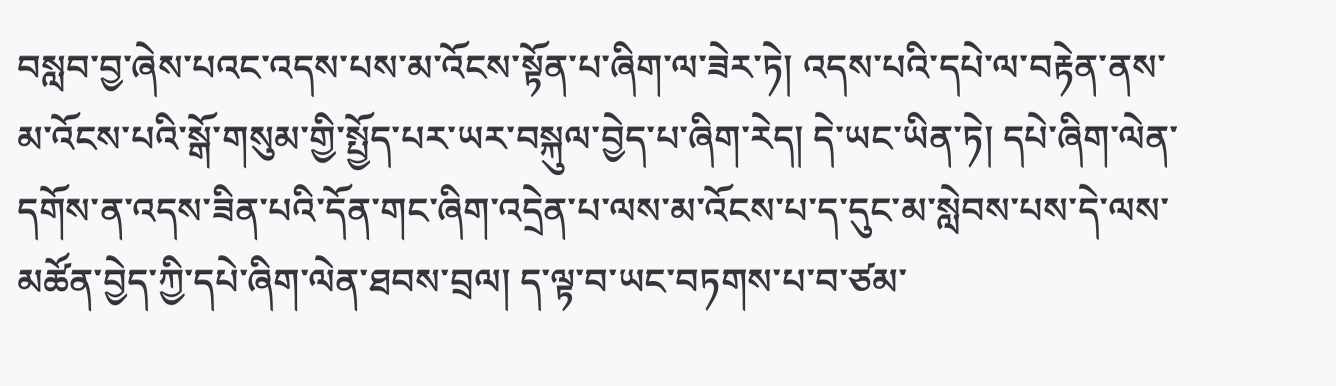བསླབ་བྱ་ཞེས་པའང་འདས་པས་མ་འོངས་སྟོན་པ་ཞིག་ལ་ཟེར་ཏེ། འདས་པའི་དཔེ་ལ་བརྟེན་ནས་མ་འོངས་པའི་སྒོ་གསུམ་གྱི་སྤྱོད་པར་ཡར་བསྐུལ་བྱེད་པ་ཞིག་རེད། དེ་ཡང་ཡིན་ཏེ། དཔེ་ཞིག་ལེན་དགོས་ན་འདས་ཟིན་པའི་དོན་གང་ཞིག་འདྲེན་པ་ལས་མ་འོངས་པ་ད་དུང་མ་སླེབས་པས་དེ་ལས་མཚོན་བྱེད་ཀྱི་དཔེ་ཞིག་ལེན་ཐབས་བྲལ། ད་ལྟ་བ་ཡང་བཏགས་པ་བ་ཙམ་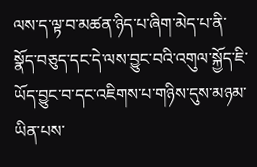ལས་ད་ལྟ་བ་མཚན་ཉིད་པ་ཞིག་མེད་པ་ནི་སྣོད་བཅུད་དང་དེ་ལས་བྱུང་བའི་འགུལ་སྐྱོད་ཇི་ཡོད་བྱུང་བ་དང་འཇིགས་པ་གཉིས་དུས་མཉམ་ཡིན་པས་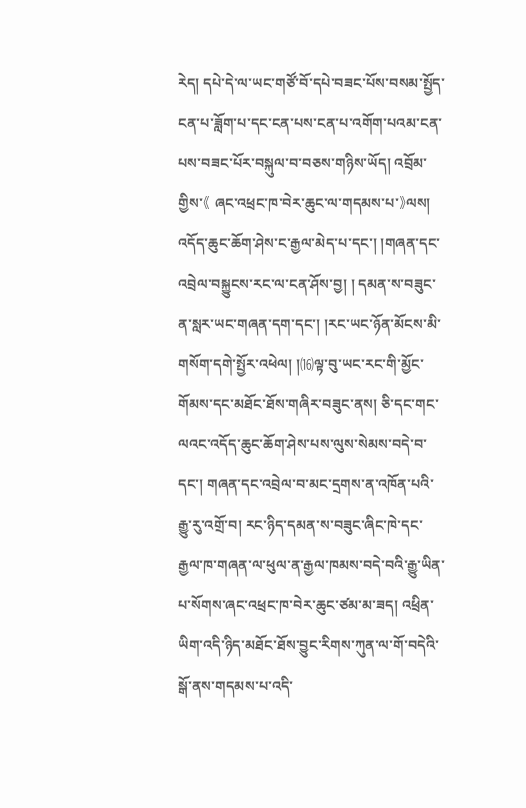རེད། དཔེ་དེ་ལ་ཡང་གཙོ་བོ་དཔེ་བཟང་པོས་བསམ་སྤྱོད་ངན་པ་ཟློག་པ་དང་ངན་པས་ངན་པ་འགོག་པའམ་ངན་པས་བཟང་པོར་བསྐུལ་བ་བཅས་གཉིས་ཡོད། འབྲོམ་གྱིས་《 ཞང་འཕྲང་ཁ་བེར་ཆུང་ལ་གདམས་པ་》ལས། འདོད་ཆུང་ཆོག་ཤེས་ང་རྒྱལ་མེད་པ་དང་། །གཞན་དང་འབྲེལ་བསྐྱུངས་རང་ལ་ངན་ཤོས་བྱ། ། དམན་ས་བཟུང་ན་སླར་ཡང་གཞན་དག་དང་། །རང་ཡང་ཉོན་མོངས་མི་གསོག་དགེ་སྤྱོར་འཕེལ། །⒃ལྟ་བུ་ཡང་རང་གི་མྱོང་གོམས་དང་མཐོང་ཐོས་གཞིར་བཟུང་ནས། ཅི་དང་གང་ལའང་འདོད་ཆུང་ཆོག་ཤེས་པས་ལུས་སེམས་བདེ་བ་དང་། གཞན་དང་འབྲེལ་བ་མང་དྲགས་ན་འཁོན་པའི་རྒྱུ་རུ་འགྲོ་བ། རང་ཉིད་དམན་ས་བཟུང་ཞིང་ཁེ་དང་རྒྱལ་ཁ་གཞན་ལ་ཕུལ་ན་རྒྱལ་ཁམས་བདེ་བའི་རྒྱུ་ཡིན་པ་སོགས་ཞང་འཕྲང་ཁ་བེར་ཆུང་ཙམ་མ་ཟད། འཕྲིན་ཡིག་འདི་ཉིད་མཐོང་ཐོས་བྱུང་རིགས་ཀུན་ལ་གོ་བདེའི་སྒོ་ནས་གདམས་པ་འདི་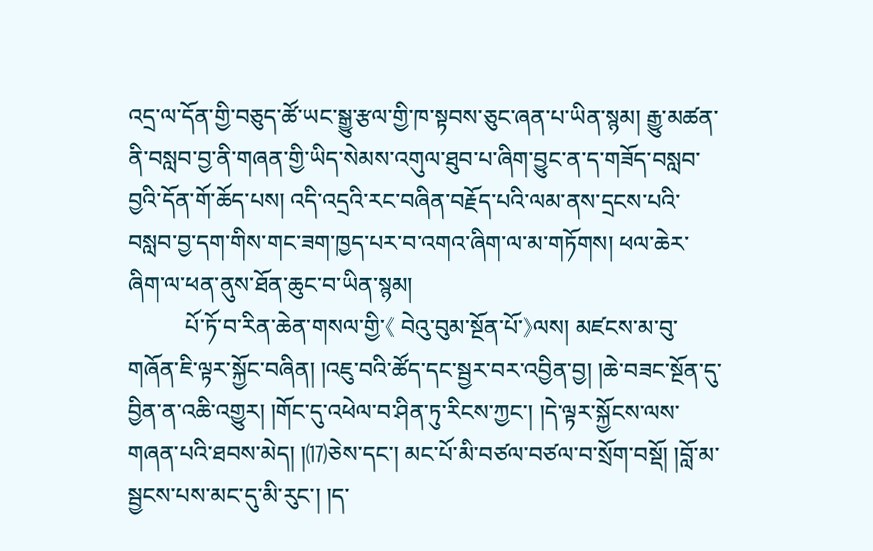འདྲ་ལ་དོན་གྱི་བཅུད་ཚོ་ཡང་སྒྱུ་རྩལ་གྱི་ཁ་སྟབས་ཅུང་ཞན་པ་ཡིན་སྙམ། རྒྱུ་མཚན་ནི་བསླབ་བྱ་ནི་གཞན་གྱི་ཡིད་སེམས་འགུལ་ཐུབ་པ་ཞིག་བྱུང་ན་ད་གཟོད་བསླབ་བྱའི་དོན་གོ་ཆོད་པས། འདི་འདྲའི་རང་བཞིན་བརྗོད་པའི་ལམ་ནས་དྲངས་པའི་བསླབ་བྱ་དག་གིས་གང་ཟག་ཁྱད་པར་བ་འགའ་ཞིག་ལ་མ་གཏོགས། ཕལ་ཆེར་ཞིག་ལ་ཕན་ནུས་ཐོན་ཆུང་བ་ཡིན་སྙམ།
          པོ་ཏོ་བ་རིན་ཆེན་གསལ་གྱི་《 བེའུ་བུམ་སྔོན་པོ་》ལས། མཛངས་མ་བུ་གཞོན་ཇི་ལྟར་སྐྱོང་བཞིན། །འཇུ་བའི་ཚོད་དང་སྦྱར་བར་འབྱིན་བྱ། །ཆེ་བཟང་སྔོན་དུ་བྱིན་ན་འཆི་འགྱུར། །གོང་དུ་འཕེལ་བ་ཤིན་ཏུ་རིངས་ཀྱང་། །དེ་ལྟར་སྐྱོངས་ལས་གཞན་པའི་ཐབས་མེད། །⒄ཅེས་དང་། མང་པོ་མི་བཙལ་བཙལ་བ་སྲོག་བསྡོ། །བློ་མ་སྦྱངས་པས་མང་དུ་མི་རུང་། །ད་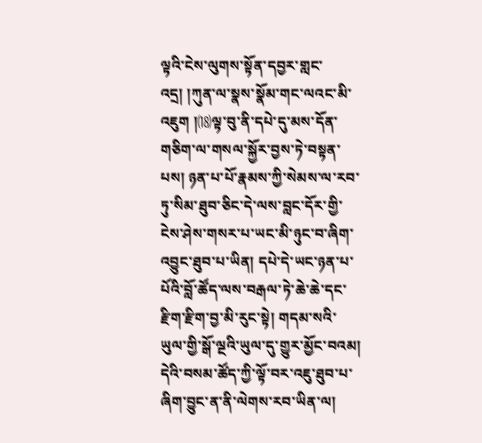ལྟའི་ངེས་ལུགས་སྟོན་དབྱར་གླང་འདྲ། །ཀུན་ལ་སྣས་སྣོམ་གང་ལའང་མི་འཇུག །⒅ལྟ་བུ་ནི་དཔེ་དུ་མས་དོན་གཅིག་ལ་གསལ་སྐྱོར་བྱས་ཏེ་བསྟན་པས། ཉན་པ་པོ་རྣམས་ཀྱི་སེམས་ལ་རབ་ཏུ་སིམ་ཐུབ་ཅིང་དེ་ལས་བླང་དོར་གྱི་ངེས་ཤེས་གསར་པ་ཡང་མི་ཉུང་བ་ཞིག་འབྱུང་ཐུབ་པ་ཡིན། དཔེ་དེ་ཡང་ཉན་པ་པོའི་བློ་ཚོད་ལས་བརྒལ་ཏེ་ཆེ་ཆེ་དང་རྫིག་རྫིག་བྱ་མི་རུང་སྟེ། གདམ་སའི་ཡུལ་གྱི་སྒོ་ལྔའི་ཡུལ་དུ་གྱུར་མྱོང་བའམ། དེའི་བསམ་ཚོད་ཀྱི་ལྟོ་བར་འཇུ་ཐུབ་པ་ཞིག་བྱུང་ན་ནི་ལེགས་རབ་ཡིན་ལ།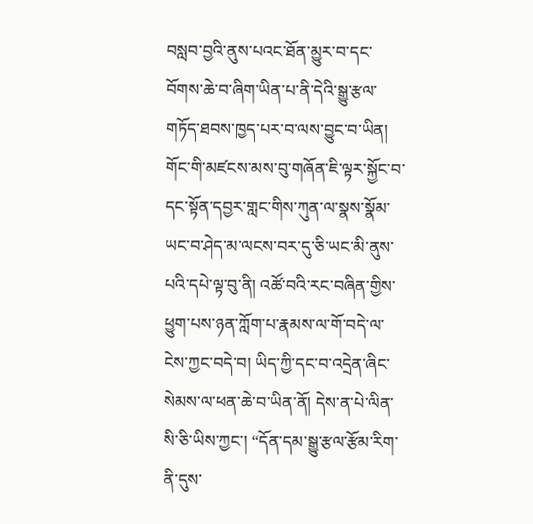བསླབ་བྱའི་ནུས་པའང་ཐོན་མྱུར་བ་དང་བོགས་ཆེ་བ་ཞིག་ཡིན་པ་ནི་དེའི་སྒྱུ་རྩལ་གཏོད་ཐབས་ཁྱད་པར་བ་ལས་བྱུང་བ་ཡིན། གོང་གི་མཛངས་མས་བུ་གཞོན་ཇི་ལྟར་སྐྱོང་བ་དང་སྟོན་དབྱར་གླང་གིས་ཀུན་ལ་སྣས་སྣོམ་ཡང་བ་ཤེད་མ་ལངས་བར་དུ་ཅི་ཡང་མི་ནུས་པའི་དཔེ་ལྟ་བུ་ནི། འཚོ་བའི་རང་བཞིན་གྱིས་ཕྱུག་པས་ཉན་ཀློག་པ་རྣམས་ལ་གོ་བདེ་ལ་ངེས་ཀྱང་བདེ་བ། ཡིད་ཀྱི་དང་བ་འདྲེན་ཞིང་སེམས་ལ་ཕན་ཆེ་བ་ཡིན་ནོ། དེས་ན་པེ་ལིན་སི་ཅི་ཡིས་ཀྱང་། “དོན་དམ་སྒྱུ་རྩལ་རྩོམ་རིག་ནི་དུས་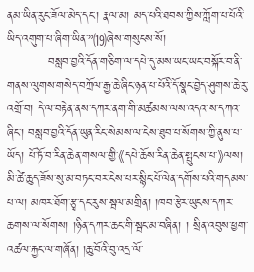ནམ་ཡིན་རུང་ཟོལ་མེད་དང་། རྣལ་མ། མད་པའི་ཐབས་ཀྱིས་ཀློག་པ་པོའི་ཡིད་འགུག་པ་ཞིག་ཡིན་”⒆ཞེས་གསུངས་སོ།
          བསླབ་བྱའི་དོན་གཅིག་ལ་དཔེ་དུ་མས་ཡང་ཡང་བསྐོར་བ་ནི་གནས་ལུགས་གསེད་བཀྲོལ་རྒྱ་ཆེ་ཞིང་ཉན་པ་པོའི་དོ་སྣང་བྱེད་ཤུགས་ཆེ་རུ་འགྲོ་བ། དེ་ལ་བརྟེན་ནས་དཀར་ནག་གི་མཚམས་ལས་འདའ་ས་དཀའ་ཞིང་། བསླབ་བྱའི་དོན་ཡུན་རིང་སེམས་ལ་ངེས་ཐུབ་པ་སོགས་ཀྱི་ནུས་པ་ཡོད། པོ་ཏོ་བ་རིན་ཆེན་གསལ་གྱི་《དཔེ་ཆོས་རིན་ཆེན་སྤུངས་པ་》ལས། མི་ཚེ་ཆུད་ཟོས་སུ་མ་བཏང་བར་ངེས་པར་སྙིང་པོ་ལེན་དགོས་པའི་གདམས་པ་ལ། མཁར་ཐོག་རྩྭ་དང་རུས་སྦལ་མགྲིན། །ཁབ་རྩེར་ཡུངས་དཀར་ཆགས་ལ་སོགས། །ཉིན་དཀར་ཆང་གི་སྦང་མ་བཞིན། ། སྲིན་འབུས་ཕྱག་འཚལ་རྐྱང་ལ་གཞོན། །ཆུ་བོའི་བུ་འདྲ་ལོ་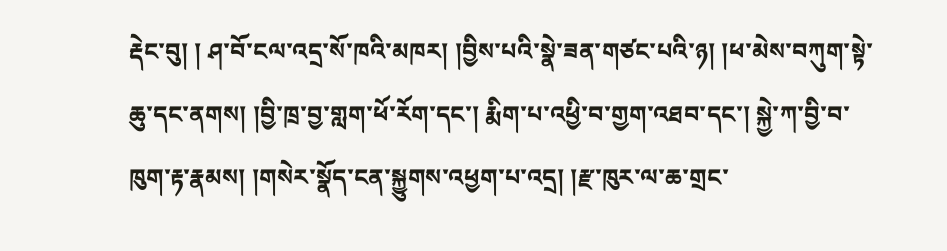རྡེང་བུ། ། ཤ་བོ་ངལ་འདྲ་སོ་ཁའི་མཁར། །བྱིས་པའི་སྣེ་ཟན་གཙང་པའི་ཉ། །ཕ་མེས་བཀུག་སྟེ་ཆུ་དང་ནགས། །བྱི་ཁྲ་བྱ་གླག་ཕོ་རོག་དང་། རྨིག་པ་འཕྱི་བ་གྱག་འཐབ་དང་། སྐྱེ་ཀ་བྱི་བ་ཁུག་རྟ་རྣམས། །གསེར་སྣོད་ངན་སྐྱུགས་འཕྱག་པ་འདྲ། །རྫ་ཁུར་ལ་ཆ་གྲང་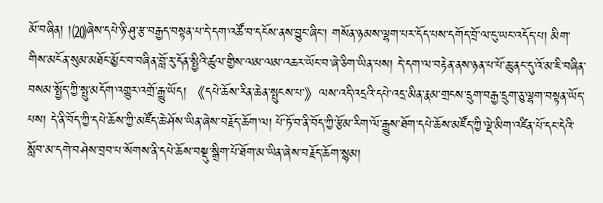མོ་བཞིན། །⒇ཞེས་དཔེ་ཉི་ཤུ་རྩ་བརྒྱད་བསྟན་པ་དེ་དག་འཚོ་བ་དངོས་ནས་བྱུང་ཞིང་། གསོན་ཉམས་ལྷག་པར་དོད་པས་དགོད་བྲོ་ལ་ངུ་ཡང་འདོད་པ། མིག་གིས་མངོན་སུམ་མཐོང་མྱོང་བ་བཞིན་བློ་རུ་དོན་སྤྱིའི་ཚུལ་གྱིས་ལམ་ལམ་འཆར་ཡོང་བ་ཞེ་ཅིག་ཡིན་པས། དེ་དག་ལ་བརྟེན་ནས་ཉན་པ་པོ་ཆུ་ནང་དུ་འོ་མ་ཇི་བཞིན་བསམ་སྤྱོད་ཀྱི་སྤུ་མདོག་འགྱུར་འགྲོ་རྒྱུ་ཡོད། 《དཔེ་ཆོས་རིན་ཆེན་སྤུངས་པ་》ལས་འདི་འདྲའི་དཔེ་འདྲ་མིན་རྣམ་གྲངས་དྲུག་བརྒྱ་དྲུག་ཅུ་ལྷག་བསྟན་ཡོད་པས། དེ་ནི་བོད་ཀྱི་དཔེ་ཆོས་ཀྱི་མཛོད་ཆེ་ཤོས་ཡིན་ཞེས་བརྗོད་ཆོག་ལ། པོ་ཏོ་བ་ནི་བོད་ཀྱི་རྩོམ་རིག་ལོ་རྒྱུས་ཐོག་དཔེ་ཆོས་མཛོད་ཀྱི་ལྡེ་མིག་འཛིན་པོ་དང་དེའི་སློབ་མ་དགེ་བཤེས་བྲབ་པ་སོགས་ནི་དཔེ་ཆོས་བསྡུ་སྒྲིག་པོ་ཐོག་མ་ཡིན་ཞེས་བརྗོད་ཆོག་སྙམ།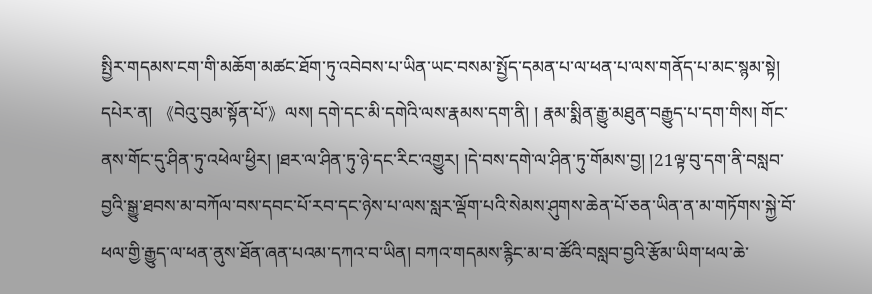སྤྱིར་གདམས་ངག་གི་མཆོག་མཚང་ཐོག་ཏུ་འབེབས་པ་ཡིན་ཡང་བསམ་སྤྱོད་དམན་པ་ལ་ཕན་པ་ལས་གནོད་པ་མང་སྙམ་སྟེ། དཔེར་ན། 《བེའུ་བུམ་སྟོན་པོ་》ལས། དགེ་དང་མི་དགེའི་ལས་རྣམས་དག་ནི། ། རྣམ་སྨིན་རྒྱུ་མཐུན་བརྒྱུད་པ་དག་གིས། གོང་ནས་གོང་དུ་ཤིན་ཏུ་འཕེལ་ཕྱིར། །ཐར་ལ་ཤིན་ཏུ་ཉེ་དང་རིང་འགྱུར། །དེ་བས་དགེ་ལ་ཤིན་ཏུ་གོམས་བྱ། །21ལྟ་བུ་དག་ནི་བསླབ་བྱའི་སྒྱུ་ཐབས་མ་བཀོལ་བས་དབང་པོ་རབ་དང་ཉེས་པ་ལས་སླར་ལྡོག་པའི་སེམས་ཤུགས་ཆེན་པོ་ཅན་ཡིན་ན་མ་གཏོགས་སྐྱེ་བོ་ཕལ་གྱི་རྒྱུད་ལ་ཕན་ནུས་ཐོན་ཞན་པའམ་དཀའ་བ་ཡིན། བཀའ་གདམས་རྙིང་མ་བ་ཚོའི་བསླབ་བྱའི་རྩོམ་ཡིག་ཕལ་ཆེ་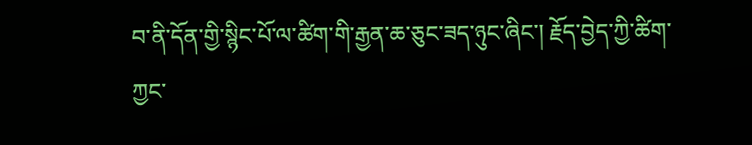བ་ནི་དོན་གྱི་སྙིང་པོ་ལ་ཚིག་གི་རྒྱན་ཆ་ཅུང་ཟད་ཉུང་ཞིང་། རྗོད་བྱེད་ཀྱི་ཚིག་ཀྱང་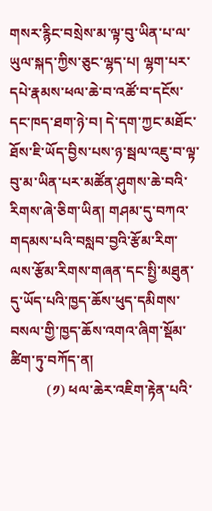གསར་རྙིང་བསྲེས་མ་ལྟ་བུ་ཡིན་པ་ལ་ཡུལ་སྐད་ཀྱིས་ཅུང་ལྷད་པ། ལྷག་པར་དཔེ་རྣམས་ཕལ་ཆེ་བ་འཚོ་བ་དངོས་དང་ཁད་ཐག་ཉེ་བ། དེ་དག་ཀྱང་མཐོང་ཐོས་ཇི་ཡོད་བྱིས་པས་ཉ་སྦལ་འཇུ་བ་ལྟ་བུ་མ་ཡིན་པར་མཚོན་ཤུགས་ཆེ་བའི་རིགས་ཞེ་ཅིག་ཡིན། གཤམ་དུ་བཀའ་གདམས་པའི་བསླབ་བྱའི་རྩོམ་རིག་ལས་རྩོམ་རིགས་གཞན་དང་སྤྱི་མཐུན་དུ་ཡོད་པའི་ཁྱད་ཆོས་ཕུད་དམིགས་བསལ་གྱི་ཁྱད་ཆོས་འགའ་ཞིག་སྡོམ་ཚིག་ཏུ་བཀོད་ན།
          (༡) ཕལ་ཆེར་འཇིག་རྟེན་པའི་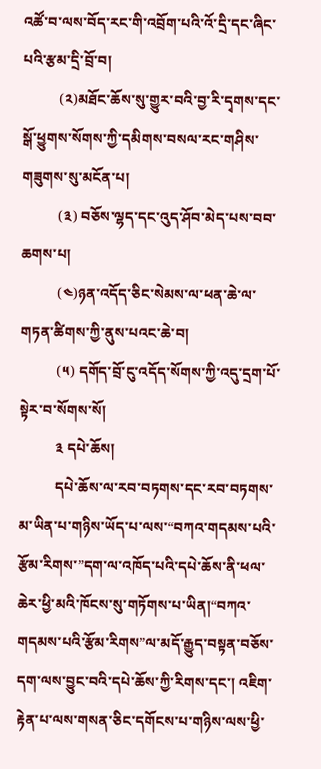འཚོ་བ་ལས་བོད་རང་གི་འབྲོག་པའི་འོ་དྲི་དང་ཞིང་པའི་རྩམ་དྲི་བྲོ་བ།
          (༢)མཐོང་ཆོས་སུ་གྱུར་བའི་བྱ་རི་དྭགས་དང་སྒོ་ཕྱུགས་སོགས་ཀྱི་དམིགས་བསལ་རང་གཤིས་གཟུགས་སུ་མངོན་པ།
          (༣) བཅོས་ལྷད་དང་འུད་ཤོབ་མེད་པས་བབ་ཆགས་པ།
          (༤)ཉན་འདོད་ཅིང་སེམས་ལ་ཕན་ཆེ་ལ་གཏན་ཚིགས་ཀྱི་ནུས་པའང་ཆེ་བ།
          (༥) དགོད་བྲོ་ངུ་འདོད་སོགས་ཀྱི་འདུ་དྲག་པོ་སྟེར་བ་སོགས་སོ།
          ༣ དཔེ་ཆོས།
          དཔེ་ཆོས་ལ་རབ་བཏགས་དང་རབ་བཏགས་མ་ཡིན་པ་གཉིས་ཡོད་པ་ལས་“བཀའ་གདམས་པའི་རྩོམ་རིགས་”དག་ལ་འཁོད་པའི་དཔེ་ཆོས་ནི་ཕལ་ཆེར་ཕྱི་མའི་ཁོངས་སུ་གཏོགས་པ་ཡིན།“བཀའ་གདམས་པའི་རྩོམ་རིགས”ལ་མདོ་རྒྱུད་བསྟན་བཅོས་དག་ལས་བྱུང་བའི་དཔེ་ཆོས་ཀྱི་རིགས་དང་། འཇིག་རྟེན་པ་ལས་གསན་ཅིང་དགོངས་པ་གཉིས་ལས་ཕྱི་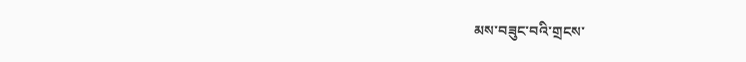མས་བཟུང་བའི་གྲངས་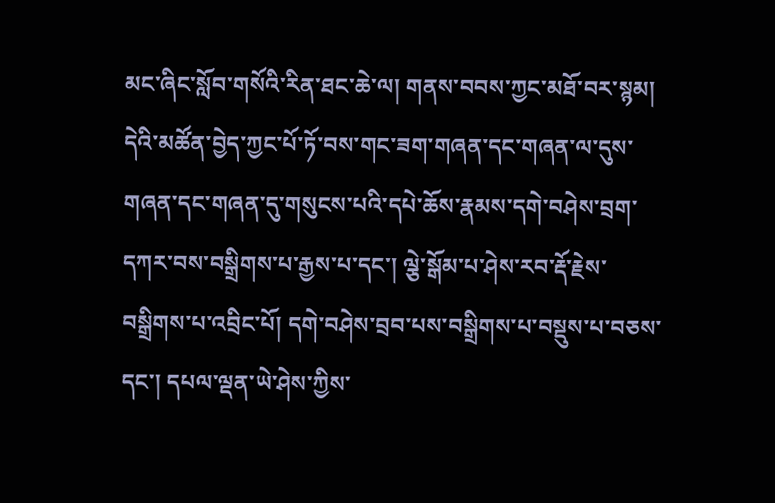མང་ཞིང་སློབ་གསོའི་རིན་ཐང་ཆེ་ལ། གནས་བབས་ཀྱང་མཐོ་བར་སྙམ། དེའི་མཚོན་བྱེད་ཀྱང་པོ་ཏོ་བས་གང་ཟག་གཞན་དང་གཞན་ལ་དུས་གཞན་དང་གཞན་དུ་གསུངས་པའི་དཔེ་ཆོས་རྣམས་དགེ་བཤེས་བྲག་དཀར་བས་བསྒྲིགས་པ་རྒྱས་པ་དང་། ལྕེ་སྒོམ་པ་ཤེས་རབ་རྡོ་རྗེས་བསྒྲིགས་པ་འབྲིང་པོ། དགེ་བཤེས་བྲབ་པས་བསྒྲིགས་པ་བསྡུས་པ་བཅས་དང་། དཔལ་ལྡན་ཡེ་ཤེས་ཀྱིས་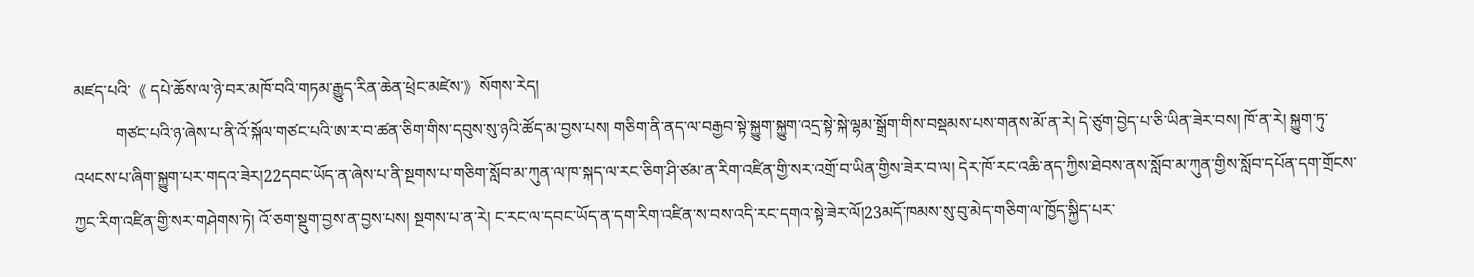མཛད་པའི་《 དཔེ་ཆོས་ལ་ཉེ་བར་མཁོ་བའི་གཏམ་རྒྱུད་རིན་ཆེན་ཕྲེང་མཛེས་》སོགས་རེད།
          གཙང་པའི་ཉ་ཞེས་པ་ནི་འོ་སྐོལ་གཙང་པའི་ཨ་ར་བ་ཚན་ཅིག་གིས་དབུས་སུ་ཉའི་ཚོད་མ་བྱས་པས། གཅིག་ནི་ནད་ལ་བརྒྱབ་སྟེ་སྐྱུག་སྐྱུག་འདྲ་སྟེ་སྐེ་ལྷམ་སྒྲོག་གིས་བསྡམས་པས་གནས་མོ་ན་རེ། དེ་ཙུག་བྱེད་པ་ཅི་ཡིན་ཟེར་བས། ཁོ་ན་རེ། སྐྱུག་ཏུ་འཕངས་པ་ཞིག་སྐྱུག་པར་གདའ་ཟེར།22དབང་ཡོད་ན་ཞེས་པ་ནི་སྔགས་པ་གཅིག་སློབ་མ་ཀུན་ལ་ཁ་སྐད་ལ་རང་ཅིག་ཤི་ཙམ་ན་རིག་འཛིན་གྱི་སར་འགྲོ་བ་ཡིན་གྱིས་ཟེར་བ་ལ། དེར་ཁོ་རང་འཆི་ནད་ཀྱིས་ཐེབས་ནས་སློབ་མ་ཀུན་གྱིས་སློབ་དཔོན་དག་གྲོངས་ཀྱང་རིག་འཛིན་གྱི་སར་གཤེགས་ཏེ། འོ་ཅག་སྡུག་བྱས་ན་བྱས་པས། སྔགས་པ་ན་རེ། ང་རང་ལ་དབང་ཡོད་ན་དག་རིག་འཛིན་ས་བས་འདི་རང་དགའ་སྟེ་ཟེར་ལོ།23མདོ་ཁམས་སུ་བུ་མེད་གཅིག་ལ་ཁྱོད་སྐྱིད་པར་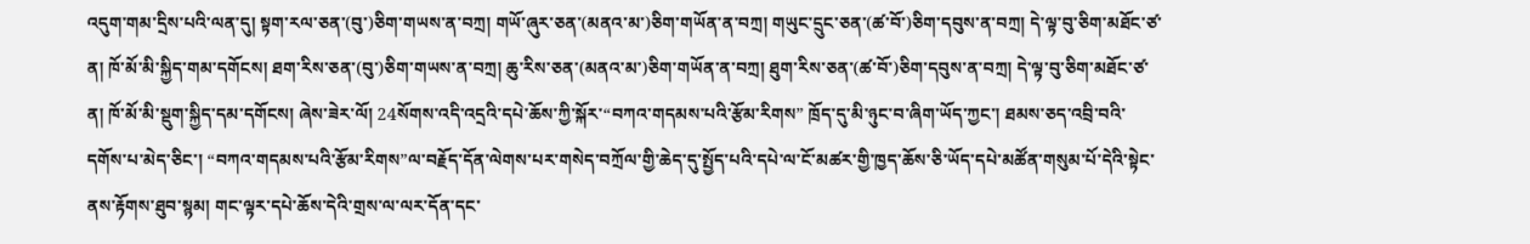འདུག་གམ་དྲིས་པའི་ལན་དུ། སྟག་རལ་ཅན་(བུ་)ཅིག་གཡས་ན་བཀྲ། གཡོ་ཞུར་ཅན་(མནའ་མ་)ཅིག་གཡོན་ན་བཀྲ། གཡུང་དྲུང་ཅན་(ཚ་བོ་)ཅིག་དབུས་ན་བཀྲ། དེ་ལྟ་བུ་ཅིག་མཐོང་ཙ་ན། ཁོ་མོ་མི་སྐྱིད་གམ་དགོངས། ཐག་རིས་ཅན་(བུ་)ཅིག་གཡས་ན་བཀྲ། ཆུ་རིས་ཅན་(མནའ་མ་)ཅིག་གཡོན་ན་བཀྲ། ཐུག་རིས་ཅན་(ཚ་བོ་)ཅིག་དབུས་ན་བཀྲ། དེ་ལྟ་བུ་ཅིག་མཐོང་ཙ་ན། ཁོ་མོ་མི་སྡུག་སྐྱིད་དམ་དགོངས། ཞེས་ཟེར་ལོ། 24སོགས་འདི་འདྲའི་དཔེ་ཆོས་ཀྱི་སྐོར་“བཀའ་གདམས་པའི་རྩོམ་རིགས” ཁྲོད་དུ་མི་ཉུང་བ་ཞིག་ཡོད་ཀྱང་། ཐམས་ཅད་འབྲི་བའི་དགོས་པ་མེད་ཅིང་། “བཀའ་གདམས་པའི་རྩོམ་རིགས”ལ་བརྗོད་དོན་ལེགས་པར་གསེད་བཀྲོལ་གྱི་ཆེད་དུ་སྤྱོད་པའི་དཔེ་ལ་ངོ་མཚར་གྱི་ཁྱད་ཆོས་ཅི་ཡོད་དཔེ་མཚོན་གསུམ་པོ་དེའི་སྟེང་ནས་རྟོགས་ཐུབ་སྙམ། གང་ལྟར་དཔེ་ཆོས་དེའི་གྲས་ལ་ལར་དོན་དང་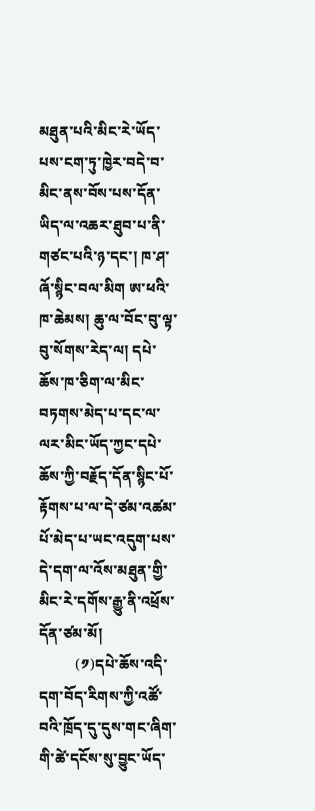མཐུན་པའི་མིང་རེ་ཡོད་པས་ངག་ཏུ་ཁྱེར་བདེ་བ་མིང་ནས་བོས་པས་དོན་ཡིད་ལ་འཆར་ཐུབ་པ་ནི་གཙང་པའི་ཉ་དང་། ཁ་ཤ་ཞོ་སྙིང་བལ་མིག ཨ་ཕའི་ཁ་ཆེམས། ཆུ་ལ་བོང་བུ་ལྟ་བུ་སོགས་རེད་ལ། དཔེ་ཆོས་ཁ་ཅིག་ལ་མིང་བཏགས་མེད་པ་དང་ལ་ལར་མིང་ཡོད་ཀྱང་དཔེ་ཆོས་ཀྱི་བརྗོད་དོན་སྙིང་པོ་རྟོགས་པ་ལ་དེ་ཙམ་འཚམ་པོ་མེད་པ་ཡང་འདུག་པས་དེ་དག་ལ་འོས་མཐུན་གྱི་མིང་རེ་དགོས་རྒྱུ་ནི་འཕྲོས་དོན་ཙམ་མོ།
          (༡)དཔེ་ཆོས་འདི་དག་བོད་རིགས་ཀྱི་འཚོ་བའི་ཁྲོད་དུ་དུས་གང་ཞིག་གི་ཚེ་དངོས་སུ་བྱུང་ཡོད་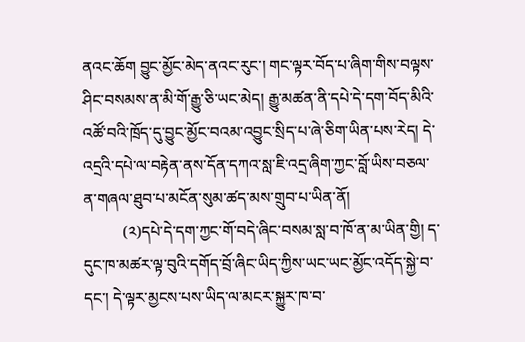ནའང་ཆོག བྱུང་མྱོང་མེད་ནའང་རུང་། གང་ལྟར་བོད་པ་ཞིག་གིས་བལྟས་ཤིང་བསམས་ན་མི་གོ་རྒྱུ་ཅི་ཡང་མེད། རྒྱུ་མཚན་ནི་དཔེ་དེ་དག་བོད་མིའི་འཚོ་བའི་ཁྲོད་དུ་བྱུང་མྱོང་བའམ་འབྱུང་སྲིད་པ་ཞེ་ཅིག་ཡིན་པས་རེད། དེ་འདྲའི་དཔེ་ལ་བརྟེན་ནས་དོན་དཀའ་སླ་ཇི་འདྲ་ཞིག་ཀྱང་བློ་ཡིས་བཅལ་ན་གཞལ་ཐུབ་པ་མངོན་སུམ་ཚད་མས་གྲུབ་པ་ཡིན་ནོ།
          (༢)དཔེ་དེ་དག་ཀྱང་གོ་བདེ་ཞིང་བསམ་སླ་བ་ཁོ་ན་མ་ཡིན་གྱི། ད་དུང་ཁ་མཚར་ལྟ་བུའི་དགོད་བྲོ་ཞིང་ཡིད་ཀྱིས་ཡང་ཡང་མྱོང་འདོད་སྐྱེ་བ་དང་། དེ་ལྟར་མྱངས་པས་ཡིད་ལ་མངར་སྐྱུར་ཁ་བ་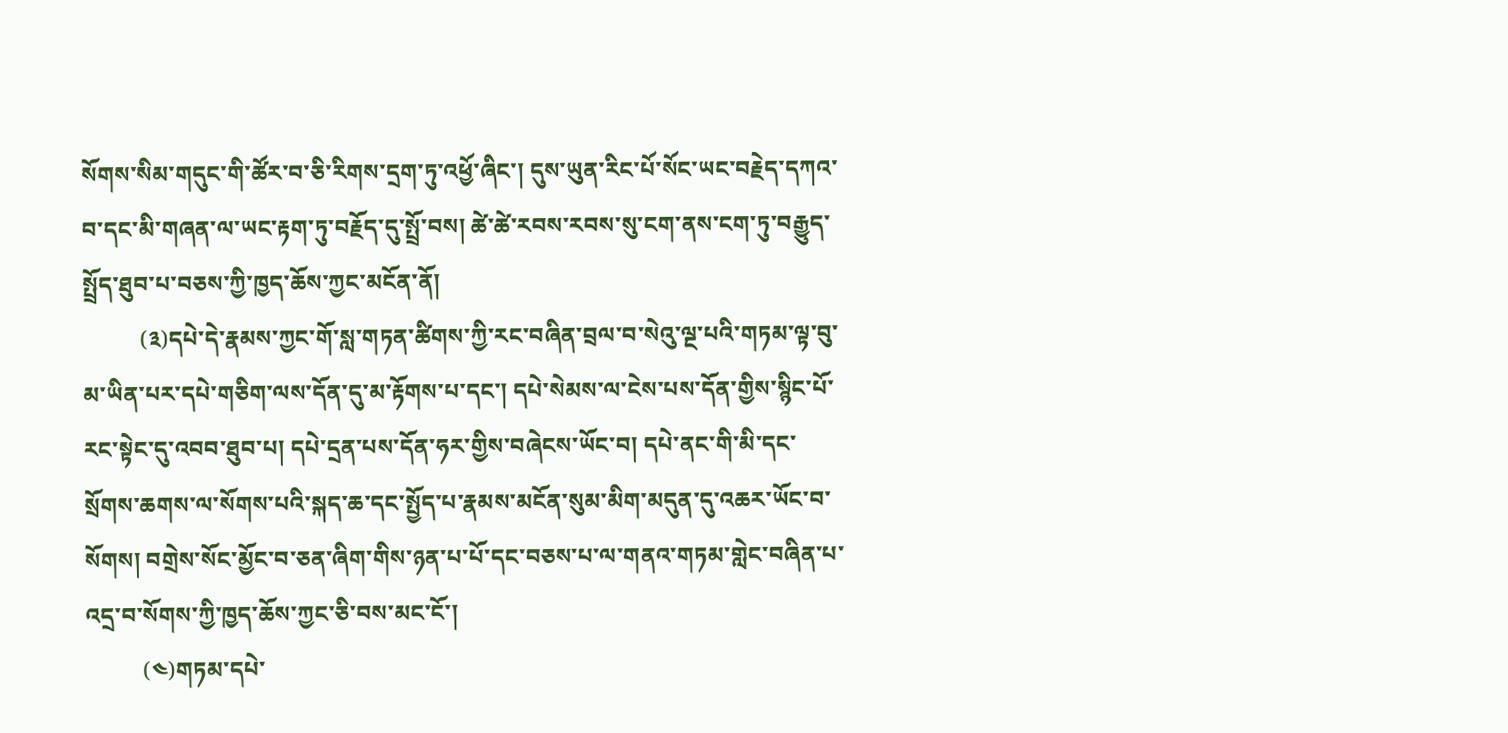སོགས་སིམ་གདུང་གི་ཚོར་བ་ཅི་རིགས་དྲག་ཏུ་འཕྱོ་ཞིང་། དུས་ཡུན་རིང་པོ་སོང་ཡང་བརྗེད་དཀའ་བ་དང་མི་གཞན་ལ་ཡང་རྟག་ཏུ་བརྗོད་དུ་སྤྲོ་བས། ཚེ་ཚེ་རབས་རབས་སུ་ངག་ནས་ངག་ཏུ་བརྒྱུད་སྤྲོད་ཐུབ་པ་བཅས་ཀྱི་ཁྱད་ཆོས་ཀྱང་མངོན་ནོ།
          (༣)དཔེ་དེ་རྣམས་ཀྱང་གོ་སླ་གཏན་ཚིགས་ཀྱི་རང་བཞིན་བྲལ་བ་སེའུ་ལྔ་པའི་གཏམ་ལྟ་བུ་མ་ཡིན་པར་དཔེ་གཅིག་ལས་དོན་དུ་མ་རྟོགས་པ་དང་། དཔེ་སེམས་ལ་ངེས་པས་དོན་གྱིས་སྙིང་པོ་རང་སྟེང་དུ་འབབ་ཐུབ་པ། དཔེ་དྲན་པས་དོན་ཧར་གྱིས་བཞེངས་ཡོང་བ། དཔེ་ནང་གི་མི་དང་སྲོགས་ཆགས་ལ་སོགས་པའི་སྐད་ཆ་དང་སྤྱོད་པ་རྣམས་མངོན་སུམ་མིག་མདུན་དུ་འཆར་ཡོང་བ་སོགས། བགྲེས་སོང་མྱོང་བ་ཅན་ཞིག་གིས་ཉན་པ་པོ་དང་བཅས་པ་ལ་གནའ་གཏམ་གླེང་བཞིན་པ་འདྲ་བ་སོགས་ཀྱི་ཁྱད་ཆོས་ཀྱང་ཅི་བས་མང་ངོ་།
          (༤)གཏམ་དཔེ་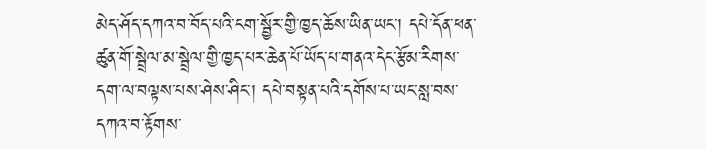མེད་ཤོད་དཀའ་བ་བོད་པའི་ངག་སྦྱོར་གྱི་ཁྱད་ཆོས་ཡིན་ཡང་། དཔེ་དོན་ཕན་ཚུན་གོ་སྦྲེལ་མ་སྦྲེལ་གྱི་ཁྱད་པར་ཆེན་པོ་ཡོད་པ་གནའ་དེང་རྩོམ་རིགས་དག་ལ་བལྟས་པས་ཤེས་ཤིང་། དཔེ་བསྟན་པའི་དགོས་པ་ཡང་སླ་བས་དཀའ་བ་རྟོགས་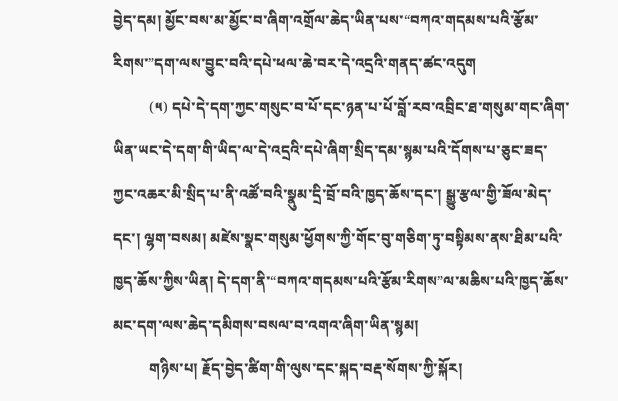བྱེད་དམ། མྱོང་བས་མ་མྱོང་བ་ཞིག་འགྲོལ་ཆེད་ཡིན་པས་“བཀའ་གདམས་པའི་རྩོམ་རིགས་”དག་ལས་བྱུང་བའི་དཔེ་ཕལ་ཆེ་བར་དེ་འདྲའི་གནད་ཚང་འདུག
          (༥) དཔེ་དེ་དག་ཀྱང་གསུང་བ་པོ་དང་ཉན་པ་པོ་བློ་རབ་འབྲིང་ཐ་གསུམ་གང་ཞིག་ཡིན་ཡང་དེ་དག་གི་ཡིད་ལ་དེ་འདྲའི་དཔེ་ཞིག་སྲིད་དམ་སྙམ་པའི་དོགས་པ་ཅུང་ཟད་ཀྱང་འཆར་མི་སྲིད་པ་ནི་འཚོ་བའི་སྣུམ་དྲི་བྲོ་བའི་ཁྱད་ཆོས་དང་། སྒྱུ་རྩལ་གྱི་ཟོལ་མེད་དང་། ལྷག་བསམ། མཛེས་སྣང་གསུམ་ཕྱོགས་ཀྱི་གོང་བུ་གཅིག་ཏུ་བསྟིམས་ནས་ཐིམ་པའི་ཁྱད་ཆོས་ཀྱིས་ཡིན། དེ་དག་ནི་“བཀའ་གདམས་པའི་རྩོམ་རིགས”ལ་མཆིས་པའི་ཁྱད་ཆོས་མང་དག་ལས་ཆེད་དམིགས་བསལ་བ་འགའ་ཞིག་ཡིན་སྙམ།
          གཉིས་པ། རྗོད་བྱེད་ཚིག་གི་ལུས་དང་སྐད་བརྡ་སོགས་ཀྱི་སྐོར།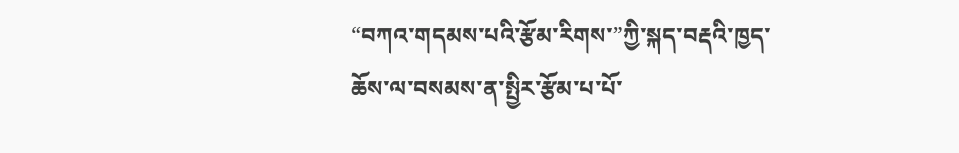“བཀའ་གདམས་པའི་རྩོམ་རིགས་”ཀྱི་སྐད་བརྡའི་ཁྱད་ཆོས་ལ་བསམས་ན་སྤྱིར་རྩོམ་པ་པོ་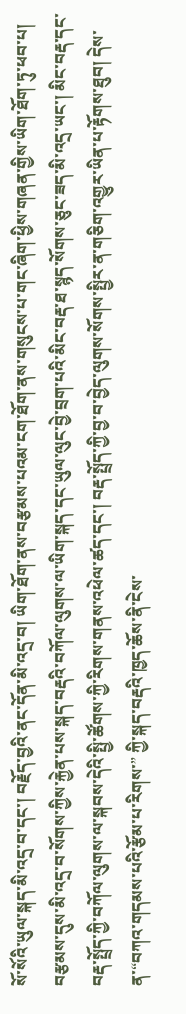སོ་སོའི་ཡུལ་སྐད་མི་འདྲ་བ་དང་། བརྗོད་བྱའི་ནང་དོན་མི་འདྲ་བ། ཡིག་ཐོག་ནས་བརྩམས་པའམ་ངག་ཐོག་ནས་གསུངས་པ་གང་ཞིག་ཕྱིས་གཞན་གྱིས་ཡིག་ཐོག་ཏུ་ཕབ་པ། བརྩམས་དུས་མི་འདྲ་བ་སོགས་ཀྱིས་རྐྱེན་པས་སྐད་བརྡའི་བཀོལ་ལུགས་ལ་ཡིག་སྐད་དང་ཡུལ་ལུང་བྱེ་བྲག་པའི་མིང་བརྡ་ཐ་སྙད་སོགས་ཅུང་ཟད་མི་འདྲ་ཡང་། མིང་བརྡ་དང་བརྡ་སྤྲོད་ཀྱི་བཀོལ་ལུགས་ལ་སྐབས་དེའི་སྤྱི་ཚོགས་ཀྱི་རིགས་གནས་འཕེལ་ཚད་དང་། བརྡ་སྤྲོད་ཀྱི་བྱ་བ་བྱེད་ལུགས་སོགས་སྤྱིར་ན་གཅིག་འགྱུར་ཡིན་པ་རྟོགས་ཐུབ། དེས་ན་“བཀའ་གདམས་པའི་རྩོམ་པ་རིགས་” ཀྱི་སྐད་བརྡའི་ཁྱད་ཆོས་ནི་ངེས་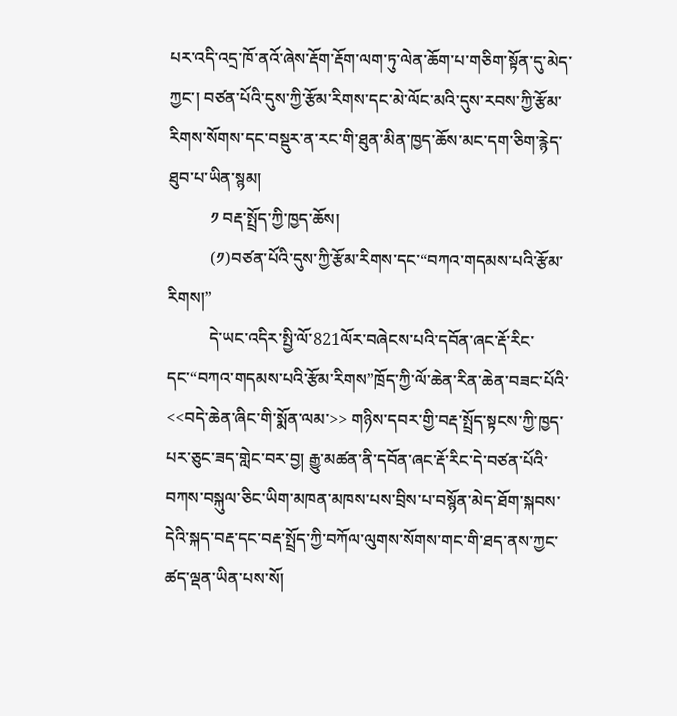པར་འདི་འདྲ་ཁོ་ནའོ་ཞེས་རྡོག་རྡོག་ལག་ཏུ་ལེན་ཆོག་པ་གཅིག་སྟོན་དུ་མེད་ཀྱང་། བཙན་པོའི་དུས་ཀྱི་རྩོམ་རིགས་དང་མེ་ལོང་མའི་དུས་རབས་ཀྱི་རྩོམ་རིགས་སོགས་དང་བསྡུར་ན་རང་གི་ཐུན་མིན་ཁྱད་ཆོས་མང་དག་ཅིག་རྙེད་ཐུབ་པ་ཡིན་སྙམ།
          ༡ བརྡ་སྤྲོད་ཀྱི་ཁྱད་ཆོས།
          (༡)བཙན་པོའི་དུས་ཀྱི་རྩོམ་རིགས་དང་“བཀའ་གདམས་པའི་རྩོམ་རིགས།”
          དེ་ཡང་འདིར་སྤྱི་ལོ་821ལོར་བཞེངས་པའི་དབོན་ཞང་རྡོ་རིང་དང་“བཀའ་གདམས་པའི་རྩོམ་རིགས”ཁྲོད་ཀྱི་ལོ་ཆེན་རིན་ཆེན་བཟང་པོའི་ <<བདེ་ཆེན་ཞིང་གི་སྨོན་ལམ་>> གཉིས་དབར་གྱི་བརྡ་སྤྲོད་སྟངས་ཀྱི་ཁྱད་པར་ཅུང་ཟད་གླེང་བར་བྱ། རྒྱུ་མཚན་ནི་དབོན་ཞང་རྡོ་རིང་དེ་བཙན་པོའི་བཀས་བསྐུལ་ཅིང་ཡིག་མཁན་མཁས་པས་བྲིས་པ་བསྙོན་མེད་ཐོག་སྐབས་དེའི་སྐད་བརྡ་དང་བརྡ་སྤྲོད་ཀྱི་བཀོལ་ལུགས་སོགས་གང་གི་ཐད་ནས་ཀྱང་ཚད་ལྡན་ཡིན་པས་སོ།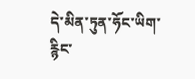དེ་མིན་ཏུན་ཧོང་ཡིག་རྙིང་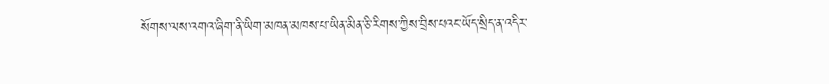སོགས་ལས་འགའ་ཞིག་ནི་ཡིག་མཁན་མཁས་པ་ཡིན་མིན་ཅི་རིགས་ཀྱིས་བྲིས་པའང་ཡོད་སྲིད་ན་འདིར་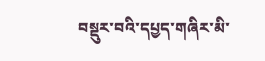བསྡུར་བའི་དཔྱད་གཞིར་མི་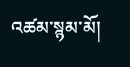འཚམ་སྙམ་མོ།